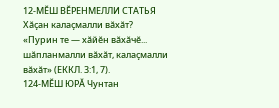12-МӖШ ВӖРЕНМЕЛЛИ СТАТЬЯ
Хӑҫан калаҫмалли вӑхӑт?
«Пурин те — хӑйӗн вӑхӑчӗ... шӑпланмалли вӑхӑт, калаҫмалли вӑхӑт» (ЕККЛ. 3:1, 7).
124-МӖШ ЮРӐ Чунтан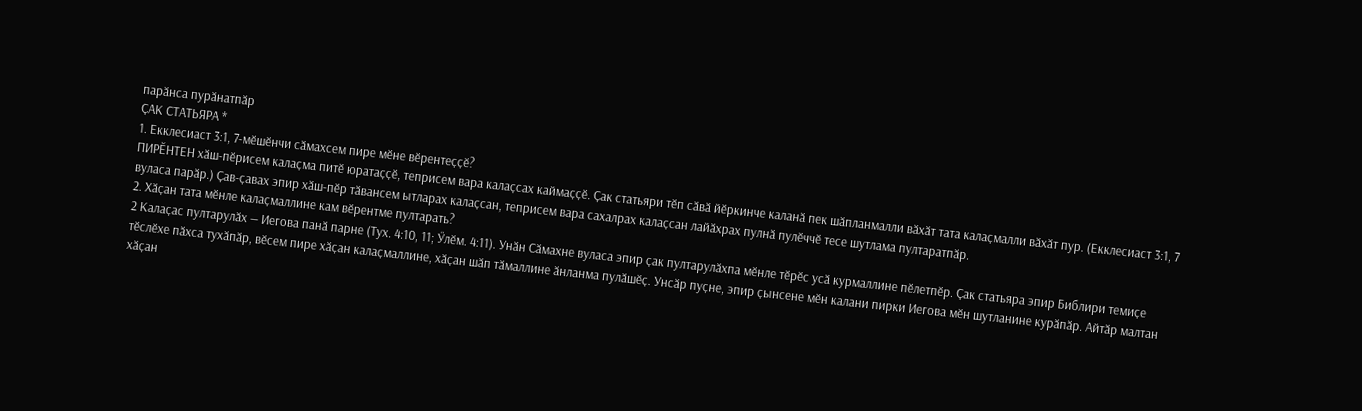парӑнса пурӑнатпӑр
ҪАК СТАТЬЯРА *
1. Екклесиаст 3:1, 7-мӗшӗнчи сӑмахсем пире мӗне вӗрентеҫҫӗ?
ПИРӖНТЕН хӑш-пӗрисем калаҫма питӗ юратаҫҫӗ, теприсем вара калаҫсах каймаҫҫӗ. Ҫак статьяри тӗп сӑвӑ йӗркинче каланӑ пек шӑпланмалли вӑхӑт тата калаҫмалли вӑхӑт пур. (Екклесиаст 3:1, 7 вуласа парӑр.) Ҫав-ҫавах эпир хӑш-пӗр тӑвансем ытларах калаҫсан, теприсем вара сахалрах калаҫсан лайӑхрах пулнӑ пулӗччӗ тесе шутлама пултаратпӑр.
2. Хӑҫан тата мӗнле калаҫмаллине кам вӗрентме пултарать?
2 Калаҫас пултарулӑх — Иегова панӑ парне (Тух. 4:10, 11; Ӳлӗм. 4:11). Унӑн Сӑмахне вуласа эпир ҫак пултарулӑхпа мӗнле тӗрӗс усӑ курмаллине пӗлетпӗр. Ҫак статьяра эпир Библири темиҫе тӗслӗхе пӑхса тухӑпӑр, вӗсем пире хӑҫан калаҫмаллине, хӑҫан шӑп тӑмаллине ӑнланма пулӑшӗҫ. Унсӑр пуҫне, эпир ҫынсене мӗн калани пирки Иегова мӗн шутланине курӑпӑр. Айтӑр малтан хӑҫан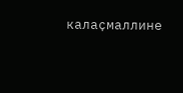калаҫмаллине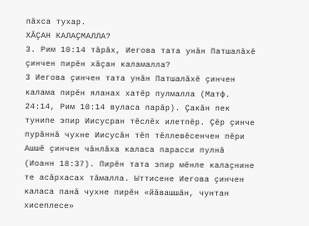пӑхса тухар.
ХӐҪАН КАЛАҪМАЛЛА?
3. Рим 10:14 тӑрӑх, Иегова тата унӑн Патшалӑхӗ ҫинчен пирӗн хӑҫан каламалла?
3 Иегова ҫинчен тата унӑн Патшалӑхӗ ҫинчен калама пирӗн яланах хатӗр пулмалла (Матф. 24:14, Рим 10:14 вуласа парӑр). Ҫакӑн пек тунипе эпир Иисусран тӗслӗх илетпӗр. Ҫӗр ҫинче пурӑннӑ чухне Иисусӑн тӗп тӗллевӗсенчен пӗри Ашшӗ ҫинчен чӑнлӑха каласа парасси пулнӑ (Иоанн 18:37). Пирӗн тата эпир мӗнле калаҫнине те асӑрхасах тӑмалла. Ыттисене Иегова ҫинчен каласа панӑ чухне пирӗн «йӑвашшӑн, чунтан хисеплесе»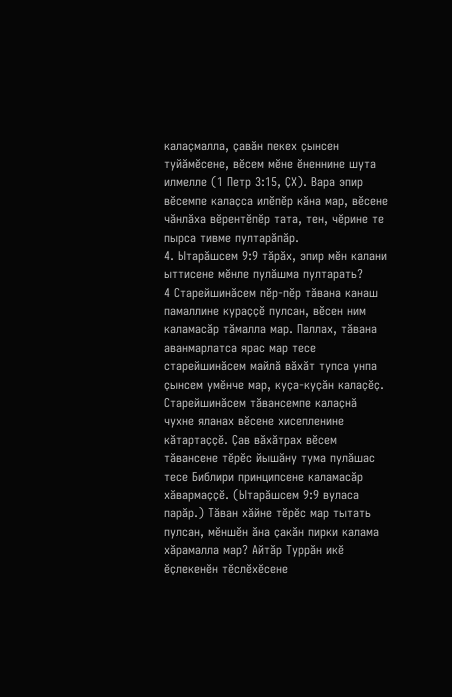калаҫмалла, ҫавӑн пекех ҫынсен туйӑмӗсене, вӗсем мӗне ӗненнине шута илмелле (1 Петр 3:15, ҪХ). Вара эпир вӗсемпе калаҫса илӗпӗр кӑна мар, вӗсене чӑнлӑха вӗрентӗпӗр тата, тен, чӗрине те пырса тивме пултарӑпӑр.
4. Ытарӑшсем 9:9 тӑрӑх, эпир мӗн калани ыттисене мӗнле пулӑшма пултарать?
4 Старейшинӑсем пӗр-пӗр тӑвана канаш памаллине кураҫҫӗ пулсан, вӗсен ним каламасӑр тӑмалла мар. Паллах, тӑвана аванмарлатса ярас мар тесе старейшинӑсем майлӑ вӑхӑт тупса унпа ҫынсем умӗнче мар, куҫа-куҫӑн калаҫӗҫ. Старейшинӑсем тӑвансемпе калаҫнӑ чухне яланах вӗсене хисепленине кӑтартаҫҫӗ. Ҫав вӑхӑтрах вӗсем тӑвансене тӗрӗс йышӑну тума пулӑшас тесе Библири принципсене каламасӑр хӑвармаҫҫӗ. (Ытарӑшсем 9:9 вуласа парӑр.) Тӑван хӑйне тӗрӗс мар тытать пулсан, мӗншӗн ӑна ҫакӑн пирки калама хӑрамалла мар? Айтӑр Туррӑн икӗ ӗҫлекенӗн тӗслӗхӗсене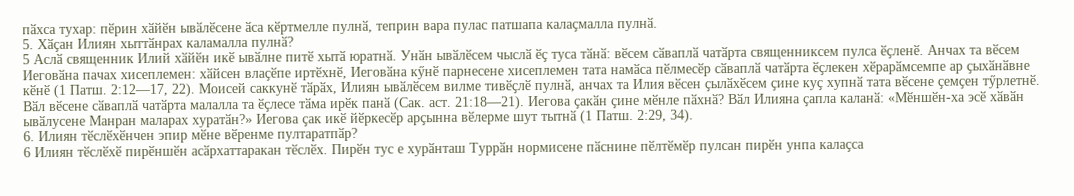пӑхса тухар: пӗрин хӑйӗн ывӑлӗсене ӑса кӗртмелле пулнӑ, теприн вара пулас патшапа калаҫмалла пулнӑ.
5. Хӑҫан Илиян хыттӑнрах каламалла пулнӑ?
5 Аслӑ священник Илий хӑйӗн икӗ ывӑлне питӗ хытӑ юратнӑ. Унӑн ывӑлӗсем чыслӑ ӗҫ туса тӑнӑ: вӗсем сӑваплӑ чатӑрта священниксем пулса ӗҫленӗ. Анчах та вӗсем Иеговӑна пачах хисеплемен: хӑйсен влаҫӗпе иртӗхнӗ, Иеговӑна кӳнӗ парнесене хисеплемен тата намӑса пӗлмесӗр сӑваплӑ чатӑрта ӗҫлекен хӗрарӑмсемпе ар ҫыхӑнӑвне кӗнӗ (1 Патш. 2:12—17, 22). Моисей саккунӗ тӑрӑх, Илиян ывӑлӗсем вилме тивӗҫлӗ пулнӑ, анчах та Илия вӗсен ҫылӑхӗсем ҫине куҫ хупнӑ тата вӗсене ҫемҫен тӳрлетнӗ. Вӑл вӗсене сӑваплӑ чатӑрта малалла та ӗҫлесе тӑма ирӗк панӑ (Сак. аст. 21:18—21). Иегова ҫакӑн ҫине мӗнле пӑхнӑ? Вӑл Илияна ҫапла каланӑ: «Мӗншӗн-ха эсӗ хӑвӑн ывӑлусене Манран маларах хуратӑн?» Иегова ҫак икӗ йӗркесӗр арҫынна вӗлерме шут тытнӑ (1 Патш. 2:29, 34).
6. Илиян тӗслӗхӗнчен эпир мӗне вӗренме пултаратпӑр?
6 Илиян тӗслӗхӗ пирӗншӗн асӑрхаттаракан тӗслӗх. Пирӗн тус е хурӑнташ Туррӑн нормисене пӑснине пӗлтӗмӗр пулсан пирӗн унпа калаҫса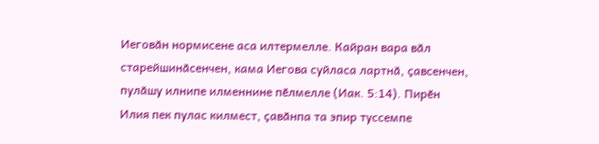Иеговӑн нормисене аса илтермелле. Кайран вара вӑл старейшинӑсенчен, кама Иегова суйласа лартнӑ, ҫавсенчен, пулӑшу илнипе илменнине пӗлмелле (Иак. 5:14). Пирӗн Илия пек пулас килмест, ҫавӑнпа та эпир туссемпе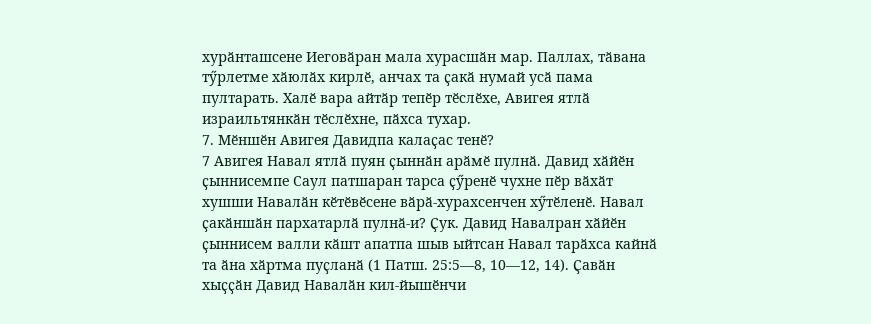хурӑнташсене Иеговӑран мала хурасшӑн мар. Паллах, тӑвана тӳрлетме хӑюлӑх кирлӗ, анчах та ҫакӑ нумай усӑ пама пултарать. Халӗ вара айтӑр тепӗр тӗслӗхе, Авигея ятлӑ израильтянкӑн тӗслӗхне, пӑхса тухар.
7. Мӗншӗн Авигея Давидпа калаҫас тенӗ?
7 Авигея Навал ятлӑ пуян ҫыннӑн арӑмӗ пулнӑ. Давид хӑйӗн ҫыннисемпе Саул патшаран тарса ҫӳренӗ чухне пӗр вӑхӑт хушши Навалӑн кӗтӗвӗсене вӑрӑ-хурахсенчен хӳтӗленӗ. Навал ҫакӑншӑн пархатарлӑ пулнӑ-и? Ҫук. Давид Навалран хӑйӗн ҫыннисем валли кӑшт апатпа шыв ыйтсан Навал тарӑхса кайнӑ та ӑна хӑртма пуҫланӑ (1 Патш. 25:5—8, 10—12, 14). Ҫавӑн хыҫҫӑн Давид Навалӑн кил-йышӗнчи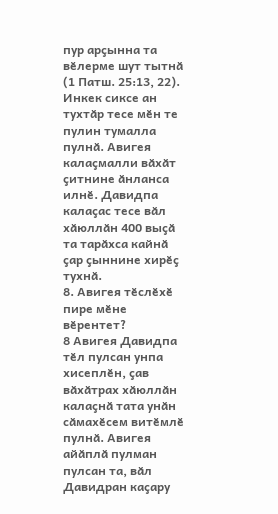пур арҫынна та вӗлерме шут тытнӑ (1 Патш. 25:13, 22). Инкек сиксе ан тухтӑр тесе мӗн те пулин тумалла пулнӑ. Авигея калаҫмалли вӑхӑт ҫитнине ӑнланса илнӗ. Давидпа калаҫас тесе вӑл хӑюллӑн 400 выҫӑ та тарӑхса кайнӑ ҫар ҫыннине хирӗҫ тухнӑ.
8. Авигея тӗслӗхӗ пире мӗне вӗрентет?
8 Авигея Давидпа тӗл пулсан унпа хисеплӗн, ҫав вӑхӑтрах хӑюллӑн калаҫнӑ тата унӑн сӑмахӗсем витӗмлӗ пулнӑ. Авигея айӑплӑ пулман пулсан та, вӑл Давидран каҫару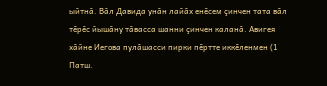ыйтнӑ. Вӑл Давида унӑн лайӑх енӗсем ҫинчен тата вӑл тӗрӗс йышӑну тӑвасса шанни ҫинчен каланӑ. Авигея хӑйне Иегова пулӑшасси пирки пӗртте иккӗленмен (1 Патш.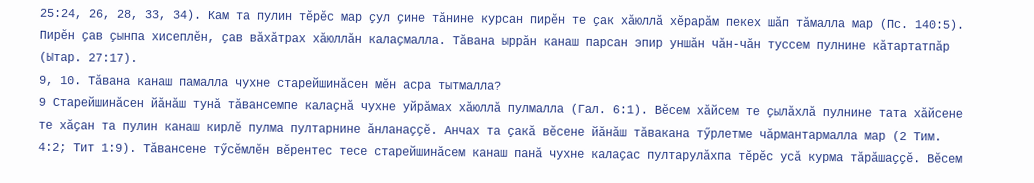25:24, 26, 28, 33, 34). Кам та пулин тӗрӗс мар ҫул ҫине тӑнине курсан пирӗн те ҫак хӑюллӑ хӗрарӑм пекех шӑп тӑмалла мар (Пс. 140:5). Пирӗн ҫав ҫынпа хисеплӗн, ҫав вӑхӑтрах хӑюллӑн калаҫмалла. Тӑвана ыррӑн канаш парсан эпир уншӑн чӑн-чӑн туссем пулнине кӑтартатпӑр (Ытар. 27:17).
9, 10. Тӑвана канаш памалла чухне старейшинӑсен мӗн асра тытмалла?
9 Старейшинӑсен йӑнӑш тунӑ тӑвансемпе калаҫнӑ чухне уйрӑмах хӑюллӑ пулмалла (Гал. 6:1). Вӗсем хӑйсем те ҫылӑхлӑ пулнине тата хӑйсене те хӑҫан та пулин канаш кирлӗ пулма пултарнине ӑнланаҫҫӗ. Анчах та ҫакӑ вӗсене йӑнӑш тӑвакана тӳрлетме чӑрмантармалла мар (2 Тим. 4:2; Тит 1:9). Тӑвансене тӳсӗмлӗн вӗрентес тесе старейшинӑсем канаш панӑ чухне калаҫас пултарулӑхпа тӗрӗс усӑ курма тӑрӑшаҫҫӗ. Вӗсем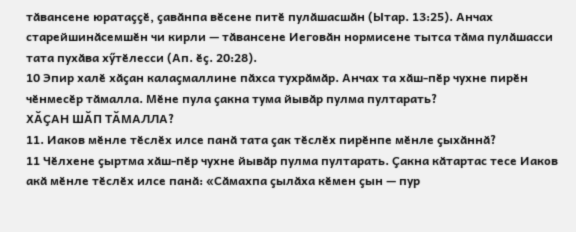тӑвансене юратаҫҫӗ, ҫавӑнпа вӗсене питӗ пулӑшасшӑн (Ытар. 13:25). Анчах старейшинӑсемшӗн чи кирли — тӑвансене Иеговӑн нормисене тытса тӑма пулӑшасси тата пухӑва хӳтӗлесси (Ап. ӗҫ. 20:28).
10 Эпир халӗ хӑҫан калаҫмаллине пӑхса тухрӑмӑр. Анчах та хӑш-пӗр чухне пирӗн чӗнмесӗр тӑмалла. Мӗне пула ҫакна тума йывӑр пулма пултарать?
ХӐҪАН ШӐП ТӐМАЛЛА?
11. Иаков мӗнле тӗслӗх илсе панӑ тата ҫак тӗслӗх пирӗнпе мӗнле ҫыхӑннӑ?
11 Чӗлхене ҫыртма хӑш-пӗр чухне йывӑр пулма пултарать. Ҫакна кӑтартас тесе Иаков акӑ мӗнле тӗслӗх илсе панӑ: «Сӑмахпа ҫылӑха кӗмен ҫын — пур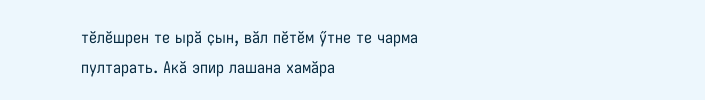тӗлӗшрен те ырӑ ҫын, вӑл пӗтӗм ӳтне те чарма пултарать. Акӑ эпир лашана хамӑра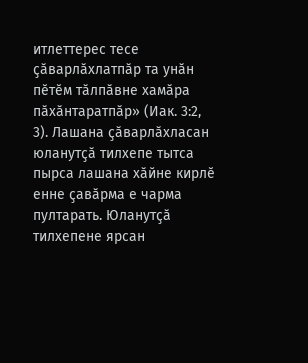итлеттерес тесе ҫӑварлӑхлатпӑр та унӑн пӗтӗм тӑлпӑвне хамӑра пӑхӑнтаратпӑр» (Иак. 3:2, 3). Лашана ҫӑварлӑхласан юланутҫӑ тилхепе тытса пырса лашана хӑйне кирлӗ енне ҫавӑрма е чарма пултарать. Юланутҫӑ тилхепене ярсан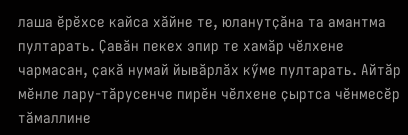лаша ӗрӗхсе кайса хӑйне те, юланутҫӑна та амантма пултарать. Ҫавӑн пекех эпир те хамӑр чӗлхене чармасан, ҫакӑ нумай йывӑрлӑх кӳме пултарать. Айтӑр мӗнле лару-тӑрусенче пирӗн чӗлхене ҫыртса чӗнмесӗр тӑмаллине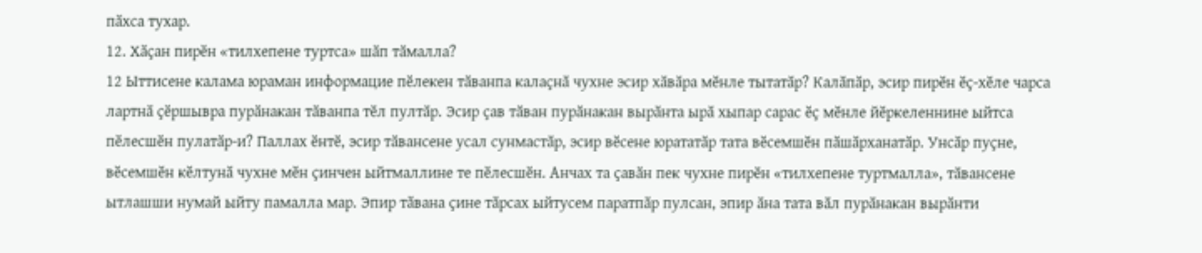пӑхса тухар.
12. Хӑҫан пирӗн «тилхепене туртса» шӑп тӑмалла?
12 Ыттисене калама юраман информацие пӗлекен тӑванпа калаҫнӑ чухне эсир хӑвӑра мӗнле тытатӑр? Калӑпӑр, эсир пирӗн ӗҫ-хӗле чарса лартнӑ ҫӗршывра пурӑнакан тӑванпа тӗл пултӑр. Эсир ҫав тӑван пурӑнакан вырӑнта ырӑ хыпар сарас ӗҫ мӗнле йӗркеленнине ыйтса пӗлесшӗн пулатӑр-и? Паллах ӗнтӗ, эсир тӑвансене усал сунмастӑр, эсир вӗсене юрататӑр тата вӗсемшӗн пӑшӑрханатӑр. Унсӑр пуҫне, вӗсемшӗн кӗлтунӑ чухне мӗн ҫинчен ыйтмаллине те пӗлесшӗн. Анчах та ҫавӑн пек чухне пирӗн «тилхепене туртмалла», тӑвансене ытлашши нумай ыйту памалла мар. Эпир тӑвана ҫине тӑрсах ыйтусем паратпӑр пулсан, эпир ӑна тата вӑл пурӑнакан вырӑнти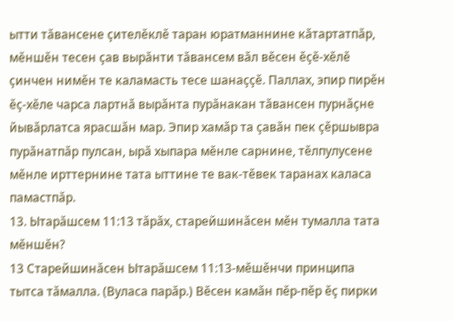ытти тӑвансене ҫителӗклӗ таран юратманнине кӑтартатпӑр, мӗншӗн тесен ҫав вырӑнти тӑвансем вӑл вӗсен ӗҫӗ-хӗлӗ ҫинчен нимӗн те каламасть тесе шанаҫҫӗ. Паллах, эпир пирӗн ӗҫ-хӗле чарса лартнӑ вырӑнта пурӑнакан тӑвансен пурнӑҫне йывӑрлатса ярасшӑн мар. Эпир хамӑр та ҫавӑн пек ҫӗршывра пурӑнатпӑр пулсан, ырӑ хыпара мӗнле сарнине, тӗлпулусене мӗнле ирттернине тата ыттине те вак-тӗвек таранах каласа памастпӑр.
13. Ытарӑшсем 11:13 тӑрӑх, старейшинӑсен мӗн тумалла тата мӗншӗн?
13 Старейшинӑсен Ытарӑшсем 11:13-мӗшӗнчи принципа тытса тӑмалла. (Вуласа парӑр.) Вӗсен камӑн пӗр-пӗр ӗҫ пирки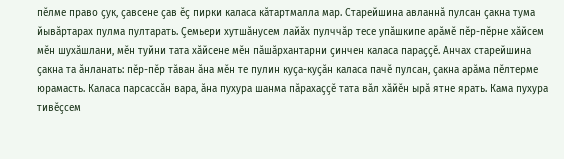пӗлме право ҫук, ҫавсене ҫав ӗҫ пирки каласа кӑтартмалла мар. Старейшина авланнӑ пулсан ҫакна тума йывӑртарах пулма пултарать. Ҫемьери хутшӑнусем лайӑх пулччӑр тесе упӑшкипе арӑмӗ пӗр-пӗрне хӑйсем мӗн шухӑшлани, мӗн туйни тата хӑйсене мӗн пӑшӑрхантарни ҫинчен каласа параҫҫӗ. Анчах старейшина ҫакна та ӑнланать: пӗр-пӗр тӑван ӑна мӗн те пулин куҫа-куҫӑн каласа пачӗ пулсан, ҫакна арӑма пӗлтерме юрамасть. Каласа парсассӑн вара, ӑна пухура шанма пӑрахаҫҫӗ тата вӑл хӑйӗн ырӑ ятне ярать. Кама пухура тивӗҫсем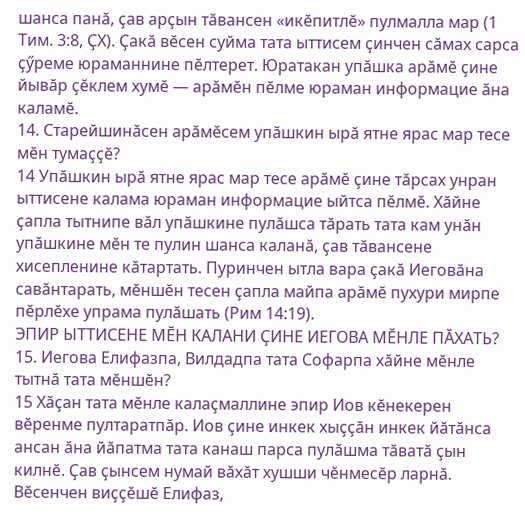шанса панӑ, ҫав арҫын тӑвансен «икӗпитлӗ» пулмалла мар (1 Тим. 3:8, ҪХ). Ҫакӑ вӗсен суйма тата ыттисем ҫинчен сӑмах сарса ҫӳреме юраманнине пӗлтерет. Юратакан упӑшка арӑмӗ ҫине йывӑр ҫӗклем хумӗ — арӑмӗн пӗлме юраман информацие ӑна каламӗ.
14. Старейшинӑсен арӑмӗсем упӑшкин ырӑ ятне ярас мар тесе мӗн тумаҫҫӗ?
14 Упӑшкин ырӑ ятне ярас мар тесе арӑмӗ ҫине тӑрсах унран ыттисене калама юраман информацие ыйтса пӗлмӗ. Хӑйне ҫапла тытнипе вӑл упӑшкине пулӑшса тӑрать тата кам унӑн упӑшкине мӗн те пулин шанса каланӑ, ҫав тӑвансене хисепленине кӑтартать. Пуринчен ытла вара ҫакӑ Иеговӑна савӑнтарать, мӗншӗн тесен ҫапла майпа арӑмӗ пухури мирпе пӗрлӗхе упрама пулӑшать (Рим 14:19).
ЭПИР ЫТТИСЕНЕ МӖН КАЛАНИ ҪИНЕ ИЕГОВА МӖНЛЕ ПӐХАТЬ?
15. Иегова Елифазпа, Вилдадпа тата Софарпа хӑйне мӗнле тытнӑ тата мӗншӗн?
15 Хӑҫан тата мӗнле калаҫмаллине эпир Иов кӗнекерен вӗренме пултаратпӑр. Иов ҫине инкек хыҫҫӑн инкек йӑтӑнса ансан ӑна йӑпатма тата канаш парса пулӑшма тӑватӑ ҫын килнӗ. Ҫав ҫынсем нумай вӑхӑт хушши чӗнмесӗр ларнӑ. Вӗсенчен виҫҫӗшӗ Елифаз,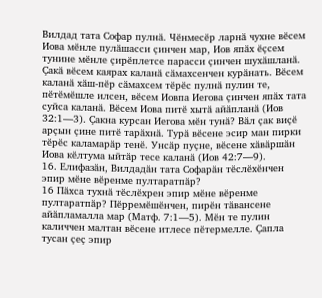Вилдад тата Софар пулнӑ. Чӗнмесӗр ларнӑ чухне вӗсем Иова мӗнле пулӑшасси ҫинчен мар, Иов япӑх ӗҫсем тунине мӗнле ҫирӗплетсе парасси ҫинчен шухӑшланӑ. Ҫакӑ вӗсем каярах каланӑ сӑмахсенчен курӑнать. Вӗсем каланӑ хӑш-пӗр сӑмахсем тӗрӗс пулнӑ пулин те, пӗтӗмӗшле илсен, вӗсем Иовпа Иегова ҫинчен япӑх тата суйса каланӑ. Вӗсем Иова питӗ хытӑ айӑпланӑ (Иов 32:1—3). Ҫакна курсан Иегова мӗн тунӑ? Вӑл ҫак виҫӗ арҫын ҫине питӗ тарӑхнӑ. Турӑ вӗсене эсир ман пирки тӗрӗс каламарӑр тенӗ. Унсӑр пуҫне, вӗсене хӑвӑршӑн Иова кӗлтума ыйтӑр тесе каланӑ (Иов 42:7—9).
16. Елифазӑн, Вилдадӑн тата Софарӑн тӗслӗхӗнчен эпир мӗне вӗренме пултаратпӑр?
16 Пӑхса тухнӑ тӗслӗхрен эпир мӗне вӗренме пултаратпӑр? Пӗрремӗшӗнчен, пирӗн тӑвансене айӑпламалла мар (Матф. 7:1—5). Мӗн те пулин каличчен малтан вӗсене итлесе пӗтермелле. Ҫапла тусан ҫеҫ эпир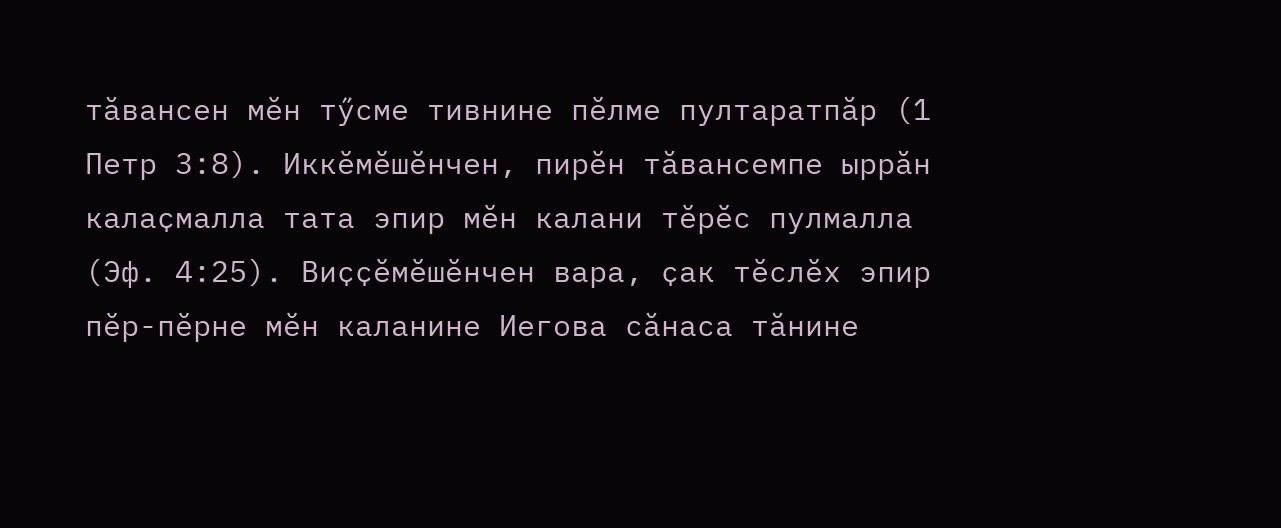тӑвансен мӗн тӳсме тивнине пӗлме пултаратпӑр (1 Петр 3:8). Иккӗмӗшӗнчен, пирӗн тӑвансемпе ыррӑн калаҫмалла тата эпир мӗн калани тӗрӗс пулмалла (Эф. 4:25). Виҫҫӗмӗшӗнчен вара, ҫак тӗслӗх эпир пӗр-пӗрне мӗн каланине Иегова сӑнаса тӑнине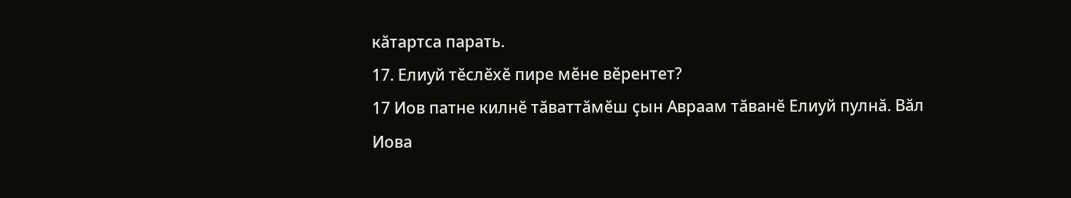кӑтартса парать.
17. Елиуй тӗслӗхӗ пире мӗне вӗрентет?
17 Иов патне килнӗ тӑваттӑмӗш ҫын Авраам тӑванӗ Елиуй пулнӑ. Вӑл Иова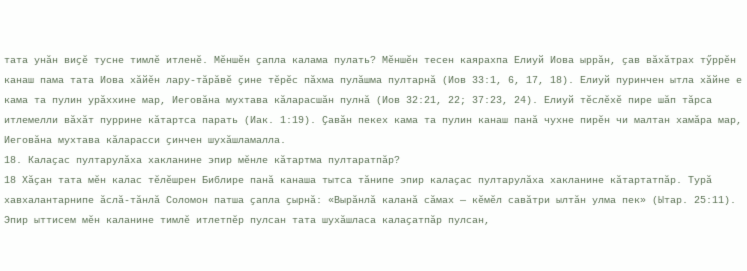тата унӑн виҫӗ тусне тимлӗ итленӗ. Мӗншӗн ҫапла калама пулать? Мӗншӗн тесен каярахпа Елиуй Иова ыррӑн, ҫав вӑхӑтрах тӳррӗн канаш пама тата Иова хӑйӗн лару-тӑрӑвӗ ҫине тӗрӗс пӑхма пулӑшма пултарнӑ (Иов 33:1, 6, 17, 18). Елиуй пуринчен ытла хӑйне е кама та пулин урӑххине мар, Иеговӑна мухтава кӑларасшӑн пулнӑ (Иов 32:21, 22; 37:23, 24). Елиуй тӗслӗхӗ пире шӑп тӑрса итлемелли вӑхӑт пуррине кӑтартса парать (Иак. 1:19). Ҫавӑн пекех кама та пулин канаш панӑ чухне пирӗн чи малтан хамӑра мар, Иеговӑна мухтава кӑларасси ҫинчен шухӑшламалла.
18. Калаҫас пултарулӑха хакланине эпир мӗнле кӑтартма пултаратпӑр?
18 Хӑҫан тата мӗн калас тӗлӗшрен Библире панӑ канаша тытса тӑнипе эпир калаҫас пултарулӑха хакланине кӑтартатпӑр. Турӑ хавхалантарнипе ӑслӑ-тӑнлӑ Соломон патша ҫапла ҫырнӑ: «Вырӑнлӑ каланӑ сӑмах — кӗмӗл савӑтри ылтӑн улма пек» (Ытар. 25:11). Эпир ыттисем мӗн каланине тимлӗ итлетпӗр пулсан тата шухӑшласа калаҫатпӑр пулсан,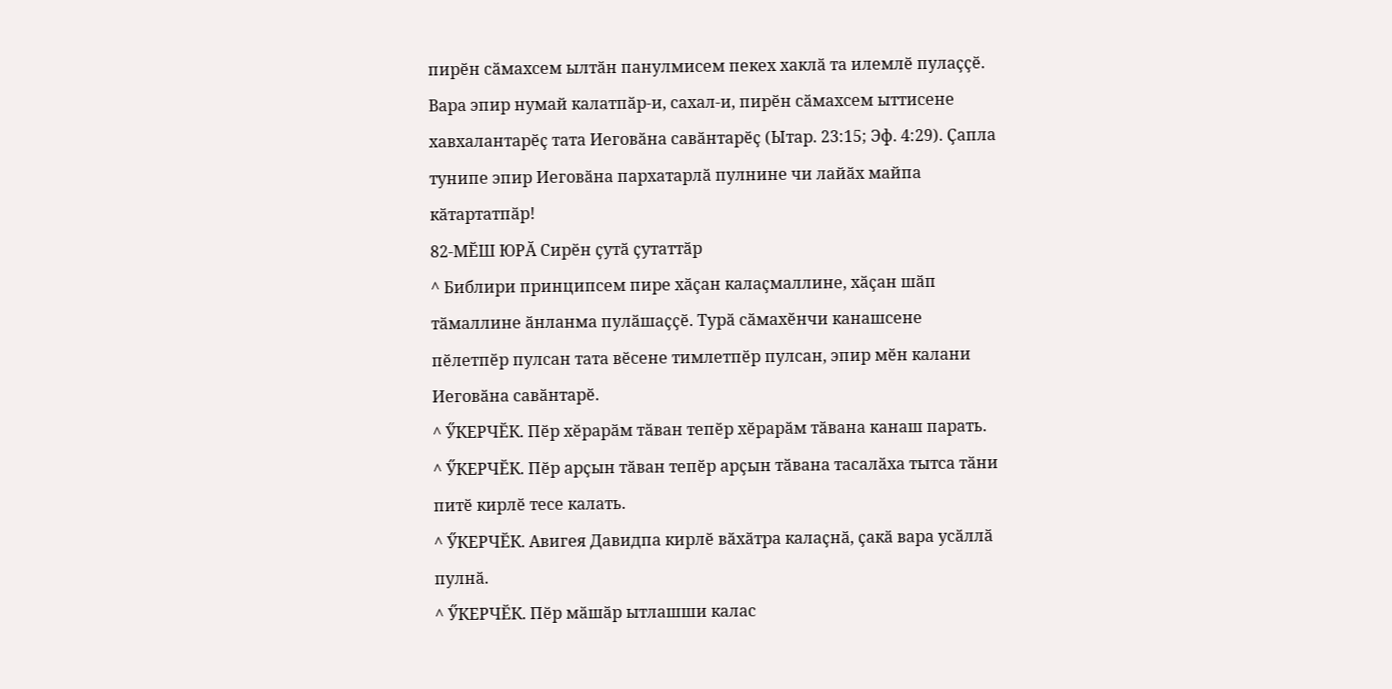пирӗн сӑмахсем ылтӑн панулмисем пекех хаклӑ та илемлӗ пулаҫҫӗ. Вара эпир нумай калатпӑр-и, сахал-и, пирӗн сӑмахсем ыттисене хавхалантарӗҫ тата Иеговӑна савӑнтарӗҫ (Ытар. 23:15; Эф. 4:29). Ҫапла тунипе эпир Иеговӑна пархатарлӑ пулнине чи лайӑх майпа кӑтартатпӑр!
82-МӖШ ЮРӐ Сирӗн ҫутӑ ҫутаттӑр
^ Библири принципсем пире хӑҫан калаҫмаллине, хӑҫан шӑп тӑмаллине ӑнланма пулӑшаҫҫӗ. Турӑ сӑмахӗнчи канашсене пӗлетпӗр пулсан тата вӗсене тимлетпӗр пулсан, эпир мӗн калани Иеговӑна савӑнтарӗ.
^ ӲКЕРЧӖК. Пӗр хӗрарӑм тӑван тепӗр хӗрарӑм тӑвана канаш парать.
^ ӲКЕРЧӖК. Пӗр арҫын тӑван тепӗр арҫын тӑвана тасалӑха тытса тӑни питӗ кирлӗ тесе калать.
^ ӲКЕРЧӖК. Авигея Давидпа кирлӗ вӑхӑтра калаҫнӑ, ҫакӑ вара усӑллӑ пулнӑ.
^ ӲКЕРЧӖК. Пӗр мӑшӑр ытлашши калас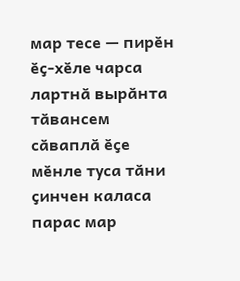мар тесе — пирӗн ӗҫ-хӗле чарса лартнӑ вырӑнта тӑвансем сӑваплӑ ӗҫе мӗнле туса тӑни ҫинчен каласа парас мар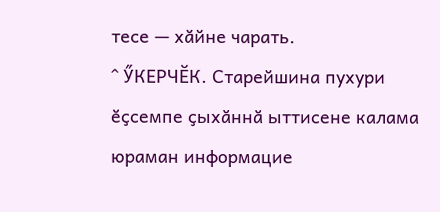тесе — хӑйне чарать.
^ ӲКЕРЧӖК. Старейшина пухури ӗҫсемпе ҫыхӑннӑ ыттисене калама юраман информацие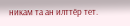никам та ан илттӗр тет.